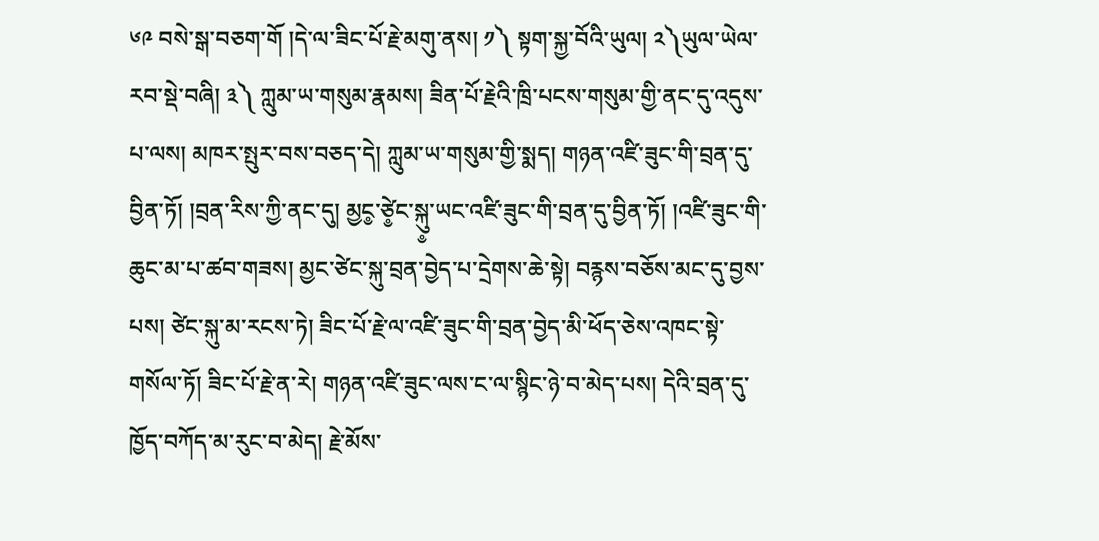༦༩ བསེ་སྒ་བཅག་གོ །དེ་ལ་ཟིང་པོ་རྗེ་མགུ་ནས། ༡༽ སྟག་སྐྱ་བོའི་ཡུལ། ༢༽ཡུལ་ཡེལ་རབ་སྡེ་བཞི། ༣༽ ཀླུམ་ཡ་གསུམ་རྣམས། ཟིན་པོ་རྗེའི་ཁྲི་པངས་གསུམ་གྱི་ནང་དུ་འདུས་པ་ལས། མཁར་སྤུར་བས་བཅད་དེ། ཀླུམ་ཡ་གསུམ་གྱི་སྨད། གཉན་འཛི་ཟུང་གི་བྲན་དུ་བྱིན་ཏོ། །བྲན་རིས་ཀྱི་ནང་དུ། མྱང༵་ཙེ༵ང་སྐུ༵་ཡང་འཛི་ཟུང་གི་བྲན་དུ་བྱིན་ཏོ། །འཛི་ཟུང་གི་ཆུང་མ་པ་ཚབ་གཟས། མྱང་ཙེང་སྐུ་བྲན་བྱེད་པ་དྲེགས་ཆེ་སྟེ། བརྙས་བཅོས་མང་དུ་བྱས་པས། ཙེང་སྐུ་མ་རངས་ཏེ། ཟིང་པོ་རྗེ་ལ་འཛི་ཟུང་གི་བྲན་བྱེད་མི་ཕོད་ཅེས་འཁང་སྟེ་གསོལ་ཏོ། ཟིང་པོ་རྗེ་ན་རེ། གཉན་འཛི་ཟུང་ལས་ང་ལ་སྙིང་ཉེ་བ་མེད་པས། དེའི་བྲན་དུ་ཁྱོད་བཀོད་མ་རུང་བ་མེད། རྗེ་མོས་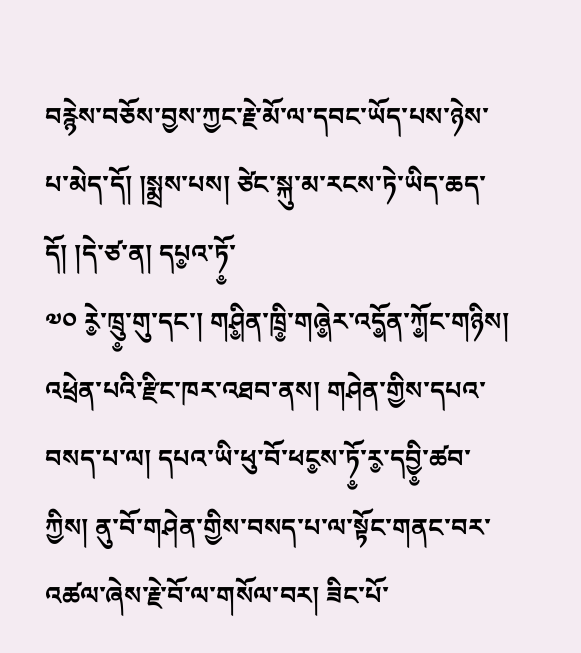བརྙེས་བཅོས་བྱས་ཀྱང་རྗེ་མོ་ལ་དབང་ཡོད་པས་ཉེས་པ་མེད་དོ། །སྨྲས་པས། ཙེང་སྐུ་མ་རངས་ཏེ་ཡིད་ཆད་དོ། །དེ་ཙ་ན། དཔ༵འ་ཏོ༵་
༧༠ རེ༵་ཁྲུ༵་གུ་དང་། གཤི༵ན་ཁྲི༵་གཞེ༵ར་འདོ༵ན་ཀོ༵ང་གཉིས། འཕྲེན་པའི་རྫིང་ཁར་འཐབ་ནས། གཤེན་གྱིས་དཔའ་བསད་པ་ལ། དཔའ་ཡི་ཕུ་བོ་ཕང༵ས་ཏོ༵་ར༵་དབྱི༵་ཚབ་ཀྱིས། ནུ་བོ་གཤེན་གྱིས་བསད་པ་ལ་སྟོང་གནང་བར་འཚལ་ཞེས་རྗེ་བོ་ལ་གསོལ་བར། ཟིང་པོ་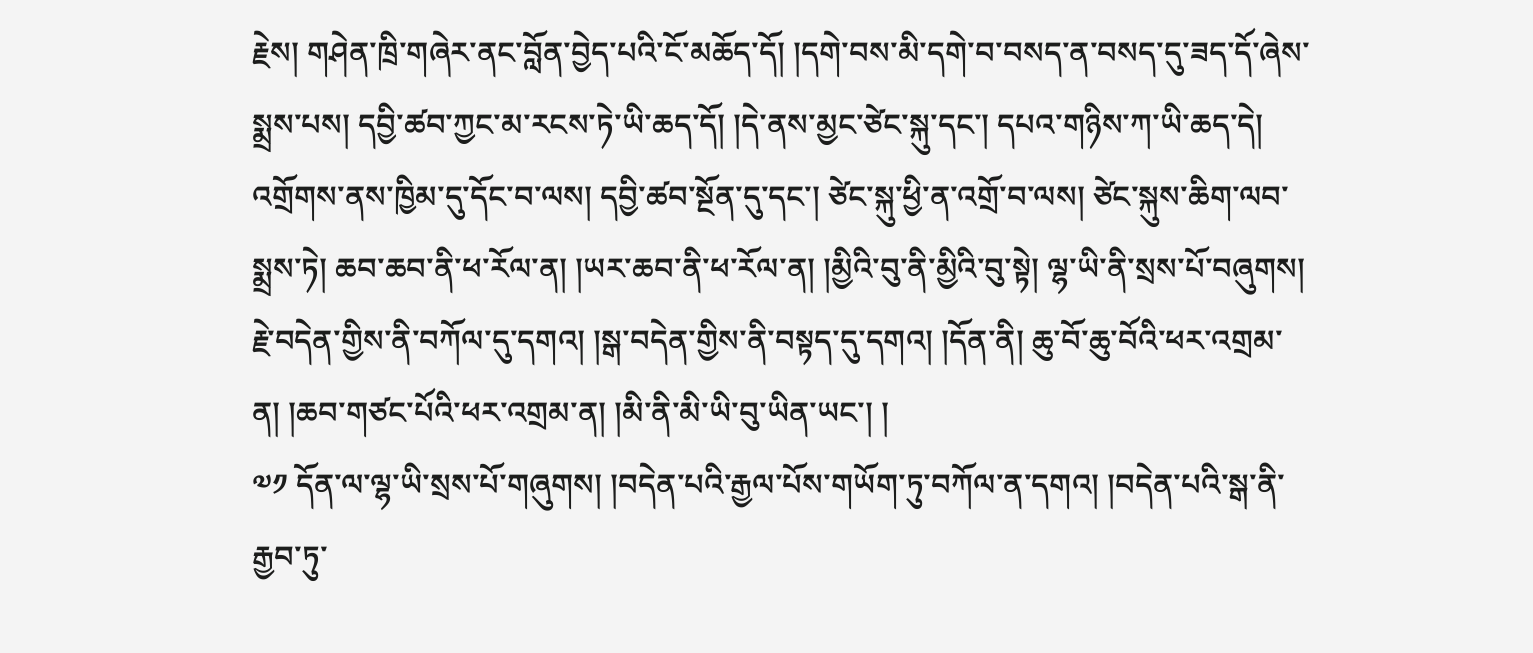རྗེས། གཤེན་ཁྲི་གཞེར་ནང་བློན་བྱེད་པའི་ངོ་མཆོད་དོ། །དགེ་བས་མི་དགེ་བ་བསད་ན་བསད་དུ་ཟད་དོ་ཞེས་སྨྲས་པས། དབྱི་ཚབ་ཀྱང་མ་རངས་ཏེ་ཡི་ཆད་དོ། །དེ་ནས་མྱང་ཙེང་སྐུ་དང་། དཔའ་གཉིས་ཀ་ཡི་ཆད་དེ། འགྲོགས་ནས་ཁྱིམ་དུ་དོང་བ་ལས། དབྱི་ཚབ་སྔོན་དུ་དང་། ཙེང་སྐུ་ཕྱི་ན་འགྲོ་བ་ལས། ཙེང་སྐུས་ཆིག་ལབ་སྨྲས་ཏེ། ཆབ་ཆབ་ནི་ཕ་རོལ་ན། །ཡར་ཆབ་ནི་ཕ་རོལ་ན། །མྱིའི་བུ་ནི་མྱིའི་བུ་སྟེ། ལྷ་ཡི་ནི་སྲས་པོ་བཞུགས། རྗེ་བདེན་གྱིས་ནི་བཀོལ་དུ་དགའ། །སྒ་བདེན་གྱིས་ནི་བསྟད་དུ་དགའ། །དོན་ནི། ཆུ་བོ་ཆུ་བོའི་ཕར་འགྲམ་ན། །ཆབ་གཙང་པོའི་ཕར་འགྲམ་ན། །མི་ནི་མི་ཡི་བུ་ཡིན་ཡང་། །
༧༡ དོན་ལ་ལྷ་ཡི་སྲས་པོ་གཞུགས། །བདེན་པའི་རྒྱལ་པོས་གཡོག་ཏུ་བཀོལ་ན་དགའ། །བདེན་པའི་སྒ་ནི་རྒྱབ་ཏུ་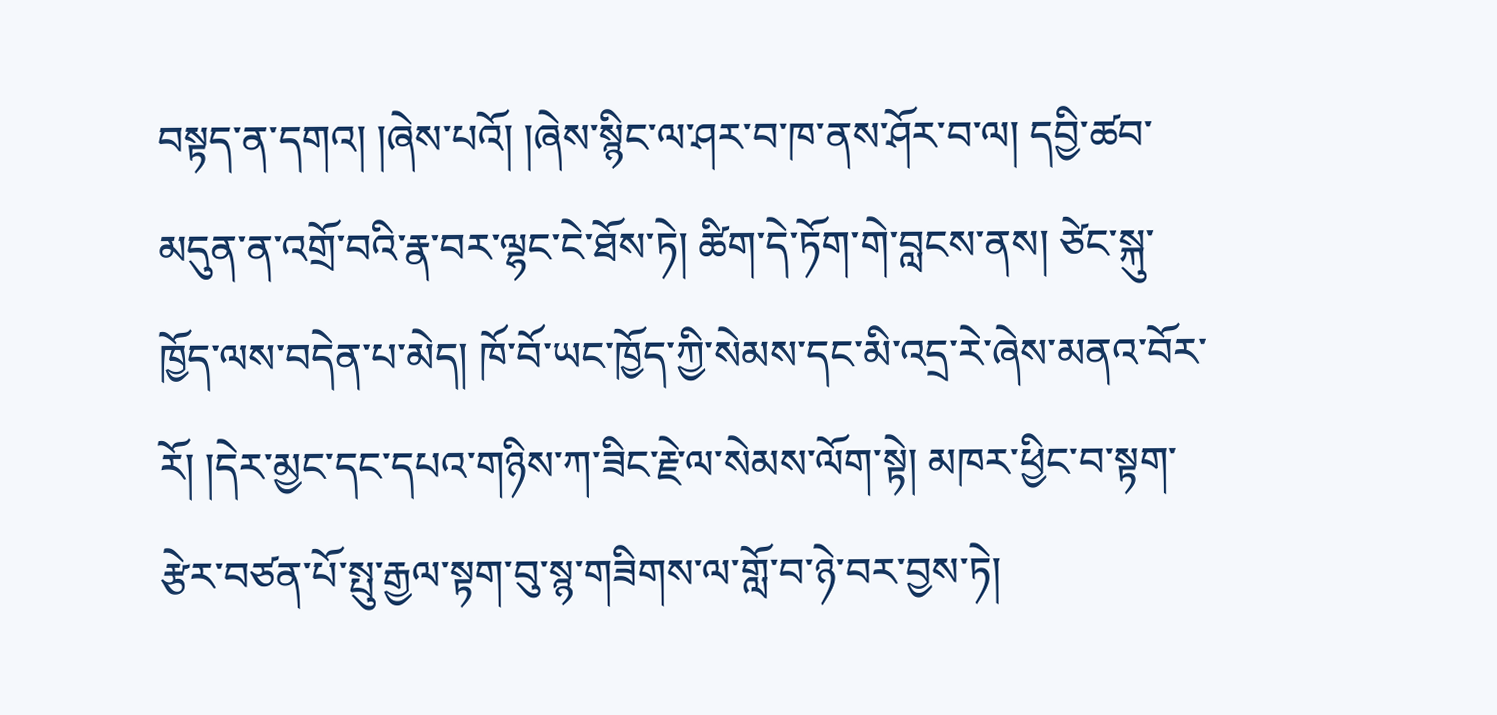བསྟད་ན་དགའ། །ཞེས་པའོ། །ཞེས་སྙིང་ལ་ཤར་བ་ཁ་ནས་ཤོར་བ་ལ། དབྱི་ཚབ་མདུན་ན་འགྲོ་བའི་རྣ་བར་ལྷང་ངེ་ཐོས་ཏེ། ཚིག་དེ་ཏོག་གེ་བླངས་ནས། ཙེང་སྐུ་ཁྱོད་ལས་བདེན་པ་མེད། ཁོ་བོ་ཡང་ཁྱོད་ཀྱི་སེམས་དང་མི་འདྲ་རེ་ཞེས་མནའ་བོར་རོ། །དེར་མྱང་དང་དཔའ་གཉིས་ཀ་ཟིང་རྗེ་ལ་སེམས་ལོག་སྟེ། མཁར་ཕྱིང་བ་སྟག་རྩེར་བཙན་པོ་སྤུ་རྒྱལ་སྟག་བུ་སྙ་གཟིགས་ལ་གློ་བ་ཉེ་བར་བྱས་ཏེ།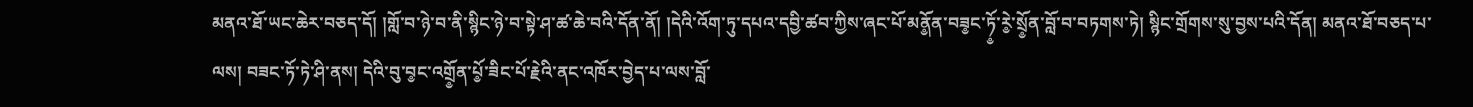མནའ་ཐོ་ཡང་ཆེར་བཅད་དོ། །གློ་བ་ཉེ་བ་ནི་སྙིང་ཉེ་བ་སྟེ་ཤ་ཚ་ཆེ་བའི་དོན་ནོ། །དེའི་འོག་ཏུ་དཔའ་དབྱི་ཚབ་ཀྱིས་ཞང་པོ་མནོ༵ན་བཟ༵ང་ཏོ༵་རེ༵་སྲོ༵ན་བློ་བ་བཏགས་ཏེ། སྙིང་གྲོགས་སུ་བྱས་པའི་དོན། མནའ་ཐོ་བཅད་པ་ལས། བཟང་ཏོ་ཏེ་ཤི་ནས། དེའི་བུ་བ༵ང་འགྲོ༵ན་པོ༵་ཟིང་པོ་རྗེའི་ནང་འཁོར་བྱེད་པ་ལས་བློ་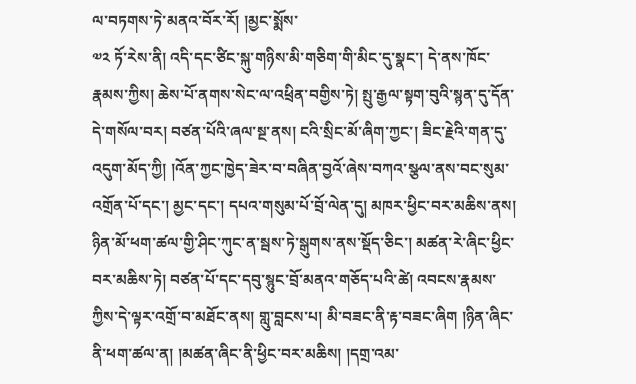ལ་བཏགས་ཏེ་མནའ་བོར་རོ། །མྱང་སྨོས་
༧༢ ཏོ་རེས་ནི། འདི་དང་ཙིང་སྐུ་གཉིས་མི་གཅིག་གི་མིང་དུ་སྣང་། དེ་ནས་ཁོང་རྣམས་ཀྱིས། ཆེས་པོ་ནགས་སེང་ལ་འཕྲིན་བགྱིས་ཏེ། སྤུ་རྒྱལ་སྟག་བུའི་སྙན་དུ་དོན་དེ་གསོལ་བར། བཙན་པོའི་ཞལ་སྔ་ནས། ངའི་སྲིང་མོ་ཞིག་ཀྱང་། ཟིང་རྗེའི་གན་དུ་འདུག་མོད་ཀྱི། །འོན་ཀྱང་ཁྱེད་ཟེར་བ་བཞིན་བྱའོ་ཞེས་བཀའ་སྩལ་ནས་བང་སུམ་འགྲོན་པོ་དང་། མྱང་དང་། དཔའ་གསུམ་པོ་བྲོ་ལེན་དུ། མཁར་ཕྱིང་བར་མཆིས་ནས། ཉིན་མོ་ཕག་ཚལ་གྱི་ཤིང་ཀུང་ན་སྦས་ཏེ་སྒུགས་ནས་སྡོད་ཅིང་། མཚན་རེ་ཞིང་ཕྱིང་བར་མཆིས་ཏེ། བཙན་པོ་དང་དབུ་སྙུང་བྲོ་མནའ་གཅོད་པའི་ཚེ། འབངས་རྣམས་ཀྱིས་དེ་ལྟར་འགྲོ་བ་མཐོང་ནས། གླུ་བླངས་པ། མི་བཟང་ནི་རྟ་བཟང་ཞིག །ཉིན་ཞིང་ནི་ཕག་ཚལ་ན། །མཚན་ཞིང་ནི་ཕྱིང་བར་མཆིས། །དགྲ་འམ་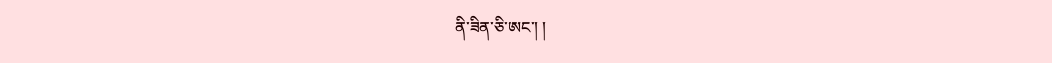ནི་ཟིན་ཅི་ཨང་། །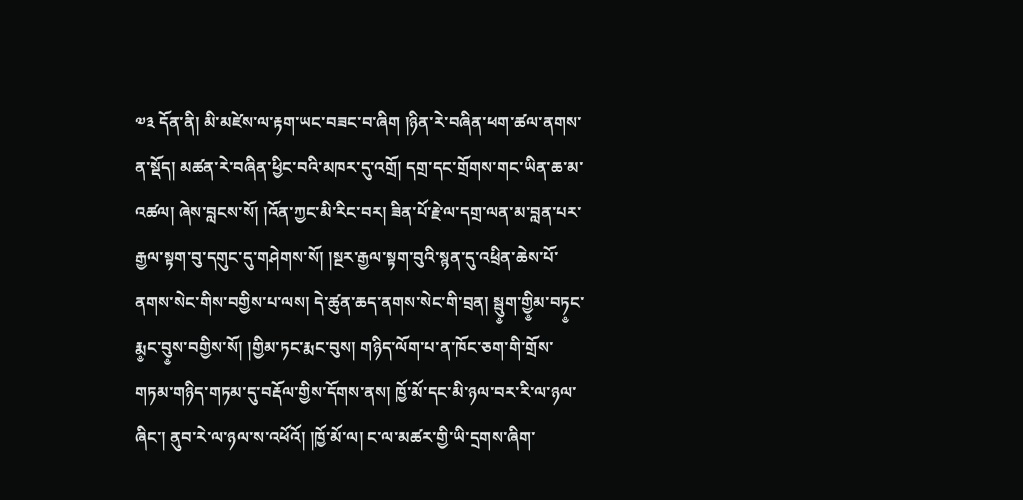༧༣ དོན་ནི། མི་མཛེས་ལ་རྟག་ཡང་བཟང་བ་ཞིག །ཉིན་རེ་བཞིན་ཕག་ཚལ་ནགས་ན་སྡོད། མཚན་རེ་བཞིན་ཕྱིང་བའི་མཁར་དུ་འགྲོ། དགྲ་དང་གྲོགས་གང་ཡིན་ཆ་མ་འཚལ། ཞེས་བླངས་སོ། །འོན་ཀྱང་མི་རིང་བར། ཟིན་པོ་རྗེ་ལ་དགྲ་ལན་མ་བླན་པར་རྒྱལ་སྟག་བུ་དགུང་དུ་གཤེགས་སོ། །སྔར་རྒྱལ་སྟག་བུའི་སྙན་དུ་འཕྲིན་ཆེས་པོ་ནགས་སེང་གིས་བགྱིས་པ་ལས། དེ་ཚུན་ཆད་ནགས་སེང་གི་བྲན། སྦུ༵ག་གྱི༵མ་བཏ༵ང་རྨ༵ང་བུ༵ས་བགྱིས་སོ། །གྱིམ་ཏང་རྨང་བུས། གཉིད་ལོག་པ་ན་ཁོང་ཅག་གི་གྲོས་གཏམ་གཉིད་གཏམ་དུ་བརྡོལ་གྱིས་དོགས་ནས། ཁྱོ་མོ་དང་མི་ཉལ་བར་རི་ལ་ཉལ་ཞིང་། ནུབ་རེ་ལ་ཉལ་ས་འཕོའོ། །ཁྱོ་མོ་ལ། ང་ལ་མཚར་གྱི་ཡི་དྲགས་ཞིག་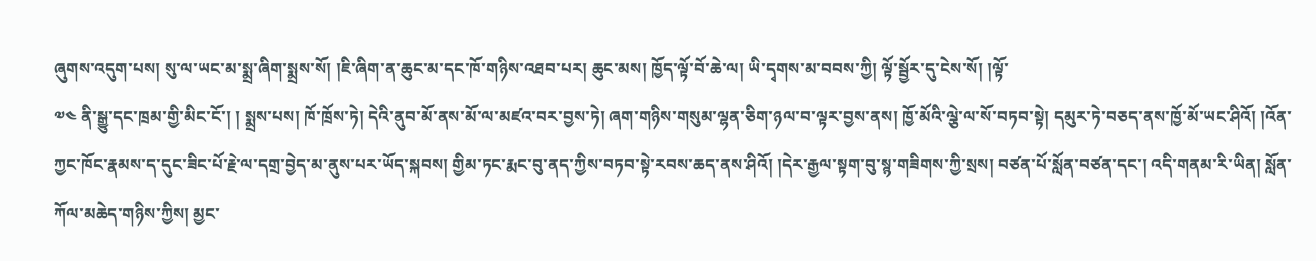ཞུགས་འདུག་པས། སུ་ལ་ཡང་མ་སྨྲ་ཞིག་སྨྲས་སོ། །ཇི་ཞིག་ན་ཆུང་མ་དང་ཁོ་གཉིས་འཐབ་པར། ཆུང་མས། ཁྱོད་ལྟོ་བོ་ཆེ་ལ། ཡི་དྭགས་མ་བབས་ཀྱི། ལྟོ་སྦྱོར་དུ་ངེས་སོ། །ལྟོ་
༧༤ ནི་སྒྱུ་དང་ཁྲམ་གྱི་མིང་ངོ་། ། སྨྲས་པས། ཁོ་ཁྲོས་ཏེ། དེའི་ནུབ་མོ་ནས་མོ་ལ་མཛའ་བར་བྱས་ཏེ། ཞག་གཉིས་གསུམ་ལྷན་ཅིག་ཉལ་བ་ལྟར་བྱས་ནས། ཁྱོ་མོའི་ལྕེ་ལ་སོ་བཏབ་སྟེ། དམུར་ཏེ་བཅད་ནས་ཁྱོ་མོ་ཡང་ཤིའོ། །འོན་ཀྱང་ཁོང་རྣམས་ད་དུང་ཟིང་པོ་རྗེ་ལ་དགྲ་བྱེད་མ་ནུས་པར་ཡོད་སྐབས། གྱིམ་ཏང་རྨང་བུ་ནད་ཀྱིས་བཏབ་སྟེ་རབས་ཆད་ནས་ཤིའོ། །དེར་རྒྱལ་སྟག་བུ་སྙ་གཟིགས་ཀྱི་སྲས། བཙན་པོ་སློན་བཙན་དང་། འདི་གནམ་རི་ཡིན། སློན་ཀོལ་མཆེད་གཉིས་ཀྱིས། མྱང་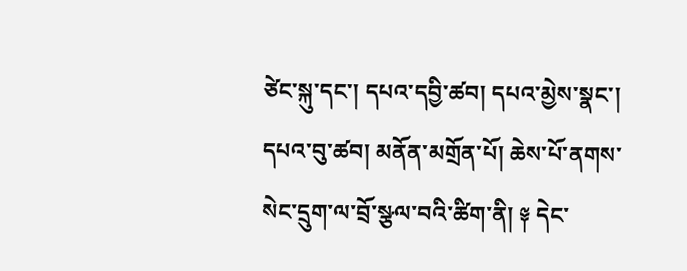ཙེང་སྐུ་དང་། དཔའ་དབྱི་ཚབ། དཔའ་མྱེས་སྣང་། དཔའ་བུ་ཚབ། མནོན་མགྲོན་པོ། ཆེས་པོ་ནགས་སེང་དྲུག་ལ་བྲོ་སྩལ་བའི་ཚིག་ནི། ༈ དེང་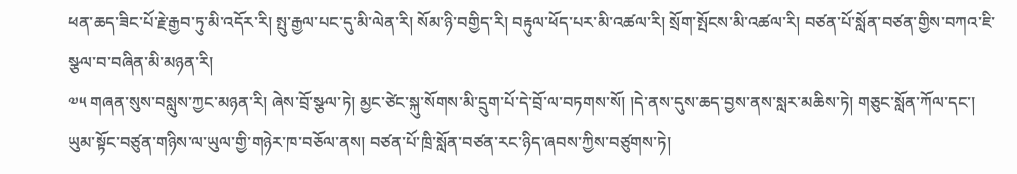ཕན་ཆད་ཟིང་པོ་རྗེ་རྒྱབ་ཏུ་མི་འདོར་རི། སྤུ་རྒྱལ་པང་དུ་མི་ལེན་རི། སོམ་ཉི་བགྱིད་རི། བརྟུལ་ཕོད་པར་མི་འཚལ་རི། སྲོག་སྤོངས་མི་འཚལ་རི། བཙན་པོ་སློན་བཙན་གྱིས་བཀའ་ཇི་སྩལ་བ་བཞིན་མི་མཉན་རི།
༧༥ གཞན་སུས་བསླུས་ཀྱང་མཉན་རི། ཞེས་བྲོ་སྩལ་ཏེ། མྱང་ཙེང་སྐུ་སོགས་མི་དྲུག་པོ་དེ་བྲོ་ལ་བཏགས་སོ། །དེ་ནས་དུས་ཆད་བྱས་ནས་སླར་མཆིས་ཏེ། གཅུང་སློན་ཀོལ་དང་། ཡུམ་སྟོང་བཙུན་གཉིས་ལ་ཡུལ་གྱི་གཉེར་ཁ་བཅོལ་ནས། བཙན་པོ་ཁྲི་སློན་བཙན་རང་ཉིད་ཞབས་ཀྱིས་བཙུགས་ཏེ།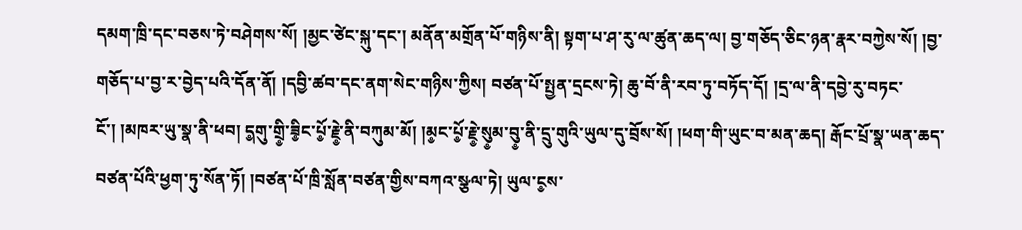དམག་ཁྲི་དང་བཅས་ཏེ་བཤེགས་སོ། །མྱང་ཙེང་སྐུ་དང་། མནོན་མགྲོན་པོ་གཉིས་ནི། སྟག་པ་ཤ་རུ་ལ་ཚུན་ཆད་ལ། བྱ་གཅོད་ཅིང་ཉན་རྣར་བཀྱེས་སོ། །བྱ་གཅོད་པ་བྱ་ར་བྱེད་པའི་དོན་ནོ། །དབྱི་ཚབ་དང་ནག་སེང་གཉིས་ཀྱིས། བཙན་པོ་སྤྱན་དྲངས་ཏེ། ཆུ་བོ་ནི་རབ་ཏུ་བཏོད་དོ། །དྲ་ལ་ནི་དབྱེ་རུ་བཏང་ངོ་། །མཁར་ཡུ་སྣ་ནི་ཕབ། ད༵གུ་གྲི༵་ཟི༵ང་པོ༵་རྗེ༵་ནི་བཀུམ་མོ། །མ༵ང་པོ༵་རྗེ༵་སུ༵མ་བུ༵་ནི་དྲུ་གུའི་ཡུལ་དུ་བྲོས་སོ། །ཕག་གི་ཡུང་བ་མན་ཆད། རྒོང་པྲོ་སྣ་ཡན་ཆད་བཙན་པོའི་ཕྱག་ཏུ་སོན་ཏོ། །བཙན་པོ་ཁྲི་སློན་བཙན་གྱིས་བཀའ་སྩལ་ཏེ། ཡུལ་ང༵ས་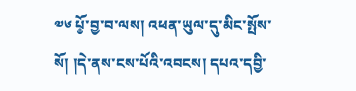༧༦ པོ༵་བྱ་བ་ལས། འཕན་ཡུལ་དུ་མིང་སྤོས་སོ། །དེ་ནས་ངས་པོའི་འབངས། དཔའ་དབྱི་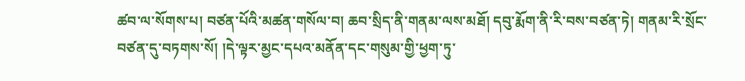ཚབ་ལ་སོགས་པ། བཙན་པོའི་མཚན་གསོལ་བ། ཆབ་སྲིད་ནི་གནམ་ལས་མཐོ། དབུ་རྨོག་ནི་རི་བས་བཙན་ཏེ། གནམ་རི་སྲོང་བཙན་དུ་བཏགས་སོ། །དེ་ལྟར་མྱང་དཔའ་མནོན་དང་གསུམ་གྱི་ཕྱག་ཏུ་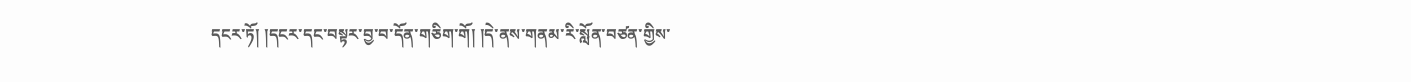དངར་ཏོ། །དངར་དང་བསྟར་བྱ་བ་དོན་གཅིག་གོ། །དེ་ནས་གནམ་རི་སློན་བཙན་གྱིས་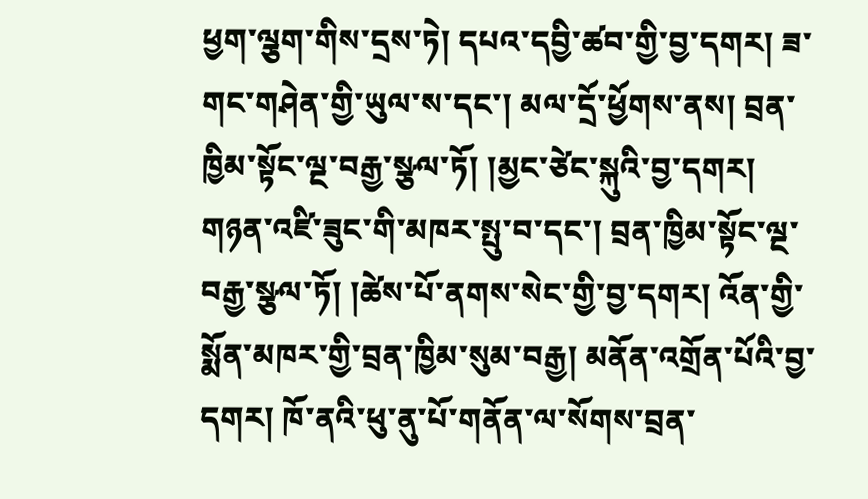ཕྱག་ལྕག་གིས་དྲས་ཏེ། དཔའ་དབྱི་ཚབ་གྱི་བྱ་དགར། ཟ་གང་གཤེན་གྱི་ཡུལ་ས་དང་། མལ་དྲོ་ཕྱོགས་ནས། བྲན་ཁྱིམ་སྟོང་ལྔ་བརྒྱ་སྩལ་ཏོ། །མྱང་ཙེང་སྐུའི་བྱ་དགར། གཉན་འཛི་ཟུང་གི་མཁར་སྤུ་བ་དང་། བྲན་ཁྱིམ་སྟོང་ལྔ་བརྒྱ་སྩལ་ཏོ། །ཚེས་པོ་ནགས་སེང་གྱི་བྱ་དགར། འོན་གྱི་སྨོན་མཁར་གྱི་བྲན་ཁྱིམ་སུམ་བརྒྱ། མནོན་འགྲོན་པོའི་བྱ་དགར། ཁོ་ནའི་ཕུ་ནུ་པོ་གནོན་ལ་སོགས་བྲན་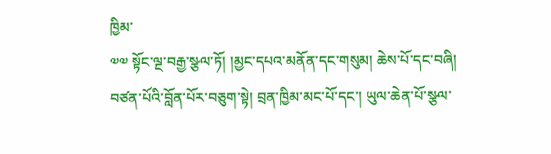ཁྱིམ་
༧༧ སྟོང་ལྔ་བརྒྱ་སྩལ་ཏོ། །མྱང་དཔའ་མནོན་དང་གསུམ། ཆེས་པོ་དང་བཞི། བཙན་པོའི་བློན་པོར་བཅུག་སྟེ། བྲན་ཁྱིམ་མང་པོ་དང་། ཡུལ་ཆེན་པོ་སྩལ་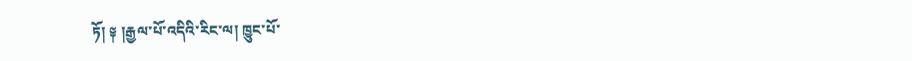ཏོ། ༈ །རྒྱལ་པོ་འདིའི་རིང་ལ། ཁྱུང་པོ་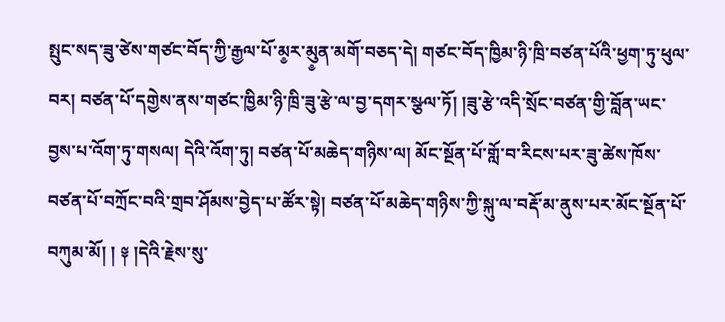སྤུང་སད་ཟུ་ཙེས་གཙང་བོད་ཀྱི་རྒྱལ་པོ་མ༵ར་མུ༵ན་མགོ་བཅད་དེ། གཙང་བོད་ཁྱིམ་ཉི་ཁྲི་བཙན་པོའི་ཕྱག་ཏུ་ཕུལ་བར། བཙན་པོ་དགྱེས་ནས་གཙང་ཁྱིམ་ཉི་ཁྲི་ཟུ་རྩེ་ལ་བྱ་དགར་སྩལ་ཏོ། །ཟུ་རྩེ་འདི་སྲོང་བཙན་གྱི་བློན་ཡང་བྱས་པ་འོག་ཏུ་གསལ། དེའི་འོག་ཏུ། བཙན་པོ་མཆེད་གཉིས་ལ། མོང་སྔོན་པོ་གློ་བ་རིངས་པར་ཟུ་ཚེས་ཁོས་བཙན་པོ་བཀྲོང་བའི་གྲབ་ཤོམས་བྱེད་པ་ཚོར་སྟེ། བཙན་པོ་མཆེད་གཉིས་ཀྱི་སྐུ་ལ་བརྡོ་མ་ནུས་པར་མོང་སྔོན་པོ་བཀུམ་མོ། ། ༈ །དེའི་རྗེས་སུ་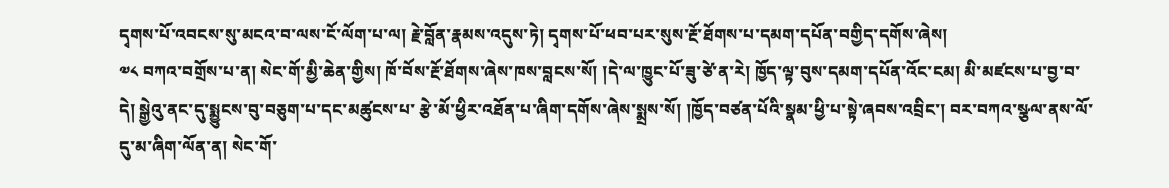དྭགས་པོ་འབངས་སུ་མངའ་བ་ལས་ངོ་ལོག་པ་ལ། རྗེ་བློན་རྣམས་འདུས་ཏེ། དྭགས་པོ་ཕབ་པར་སུས་རྔོ་ཐོགས་པ་དམག་དཔོན་བགྱིད་དགོས་ཞེས།
༧༨ བཀའ་བགྲོས་པ་ན། སེང་གོ་མྱི་ཆེན་གྱིས། ཁོ་བོས་རྔོ་ཐོགས་ཞེས་ཁས་བླངས་སོ། །དེ་ལ་ཁྱུང་པོ་ཟུ་ཙེ་ན་རེ། ཁྱོད་ལྟ་བུས་དམག་དཔོན་འོང་ངམ། མི་མཛངས་པ་བྱ་བ་དེ། སྒྱེའུ་ནང་དུ་སྨྱུངས་བུ་བཅུག་པ་དང་མཚུངས་པ་ རྩེ་མོ་ཕྱིར་འཐོན་པ་ཞིག་དགོས་ཞེས་སྨྲས་སོ། །ཁྱོད་བཙན་པོའི་སྣམ་ཕྱི་པ་སྟེ་ཞབས་འབྲིང་། བར་བཀའ་སྩལ་ནས་ལོ་དུ་མ་ཞིག་ལོན་ན། སེང་གོ་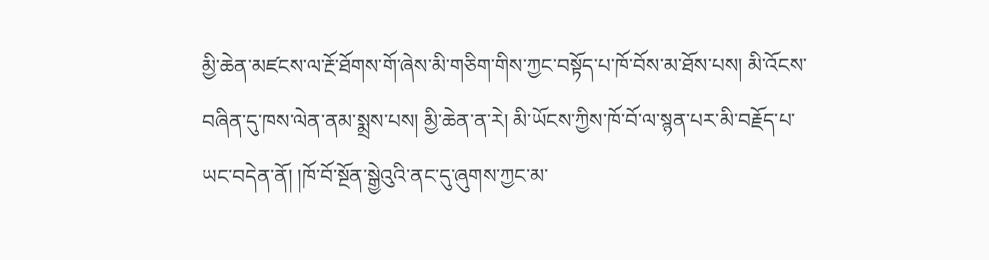མྱི་ཆེན་མཛངས་ལ་རྔོ་ཐོགས་གོ་ཞེས་མི་གཅིག་གིས་ཀྱང་བསྟོད་པ་ཁོ་བོས་མ་ཐོས་པས། མི་འོངས་བཞིན་དུ་ཁས་ལེན་ནམ་སྨྲས་པས། མྱི་ཆེན་ན་རེ། མི་ཡོངས་ཀྱིས་ཁོ་བོ་ལ་སྙན་པར་མི་བརྗོད་པ་ཡང་བདེན་ནོ། །ཁོ་བོ་སྔོན་སྒྱེའུའི་ནང་དུ་ཞུགས་ཀྱང་མ་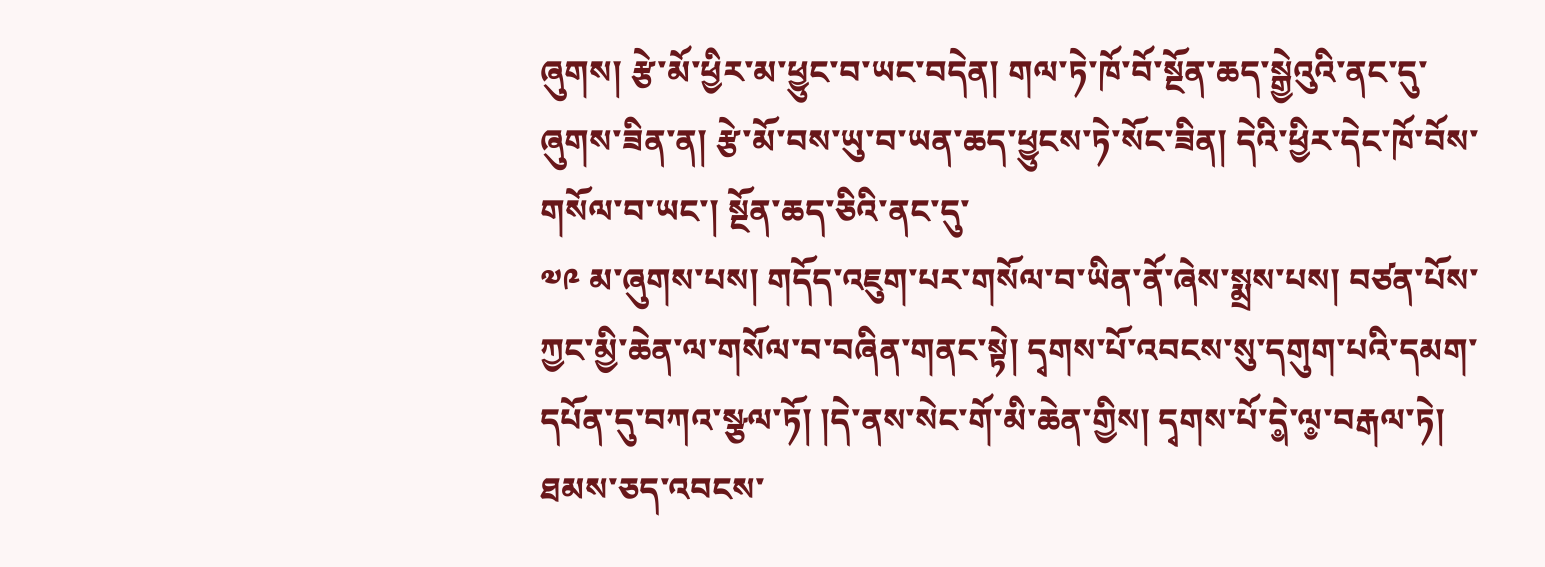ཞུགས། རྩེ་མོ་ཕྱིར་མ་ཕྱུང་བ་ཡང་བདེན། གལ་ཏེ་ཁོ་བོ་སྔོན་ཆད་སྒྱེའུའི་ནང་དུ་ཞུགས་ཟིན་ན། རྩེ་མོ་བས་ཡུ་བ་ཡན་ཆད་ཕྱུངས་ཏེ་སོང་ཟིན། དེའི་ཕྱིར་དེང་ཁོ་བོས་གསོལ་བ་ཡང་། སྔོན་ཆད་ཅིའི་ནང་དུ་
༧༩ མ་ཞུགས་པས། གདོད་འཇུག་པར་གསོལ་བ་ཡིན་ནོ་ཞེས་སྨྲས་པས། བཙན་པོས་ཀྱང་མྱི་ཆེན་ལ་གསོལ་བ་བཞིན་གནང་སྟེ། དྭགས་པོ་འབངས་སུ་དགུག་པའི་དམག་དཔོན་དུ་བཀའ་སྩལ་ཏོ། །དེ་ནས་སེང་གོ་མི་ཆེན་གྱིས། དྭགས་པོ་དེ༵་ལ༵་བརྒལ་ཏེ། ཐམས་ཅད་འབངས་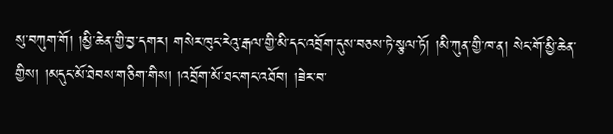སུ་བཀུག་གོ། །མྱི་ཆེན་གྱི་བྱ་དགར། གསེར་ཁུང་རེའུ་རྒལ་གྱི་མི་དང་འབྲོག་དུས་བཅས་ཏེ་སྩལ་ཏོ། །མི་ཀུན་གྱི་ཁ་ན། སེང་གོ་མྱི་ཆེན་གྱིས། །མདུང་མོ་ཐེབས་གཅིག་གིས། །འབྲོག་མོ་ཐང་གང་འཐོབ། །ཟེར་བ་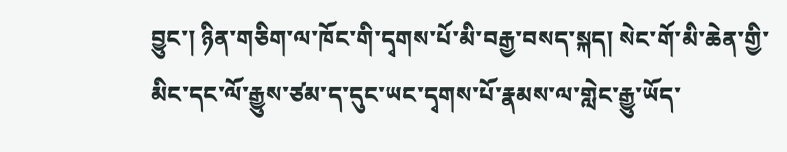བྱུང་། ཉིན་གཅིག་ལ་ཁོང་གི་དྭགས་པོ་མི་བརྒྱ་བསད་སྐད། སེང་གོ་མི་ཆེན་གྱི་མིང་དང་ལོ་རྒྱུས་ཙམ་ད་དུང་ཡང་དྭགས་པོ་རྣམས་ལ་གླེང་རྒྱུ་ཡོད་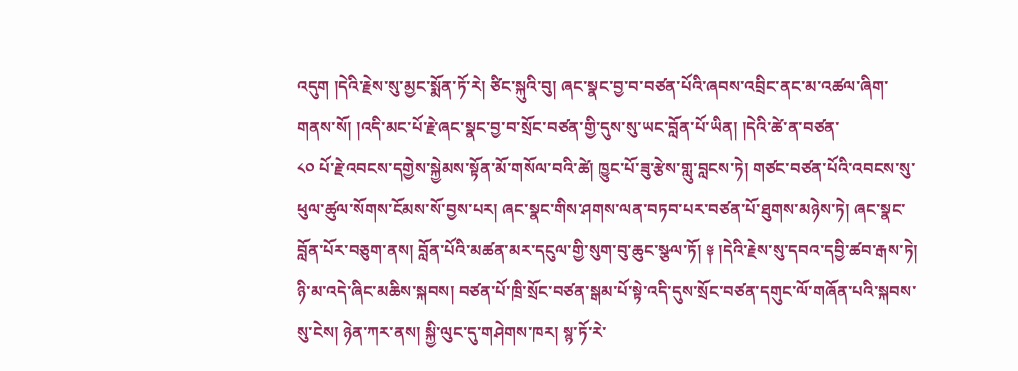འདུག །དེའི་རྗེས་སུ་མྱང་སྨོན་ཏོ་རེ། ཙིང་སྐུའི་བུ། ཞང་སྣང་བྱ་བ་བཙན་པོའི་ཞབས་འབྲིང་ནང་མ་འཚལ་ཞིག་གནས་སོ། །འདི་མང་པོ་རྗེ་ཞང་སྣང་བྱ་བ་སྲོང་བཙན་གྱི་དུས་སུ་ཡང་བློན་པོ་ཡིན། །དེའི་ཚེ་ན་བཙན་
༨༠ པོ་རྗེ་འབངས་དགྱེས་སྐྱེམས་སྟོན་མོ་གསོལ་བའི་ཚེ། ཁྱུང་པོ་ཟུ་རྩེས་གླུ་བླངས་ཏེ། གཙང་བཙན་པོའི་འབངས་སུ་ཕུལ་ཚུལ་སོགས་ངོམས་སོ་བྱས་པར། ཞང་སྣང་གིས་ཤགས་ལན་བཏབ་པར་བཙན་པོ་ཐུགས་མཉེས་ཏེ། ཞང་སྣང་བློན་པོར་བཅུག་ནས། བློན་པོའི་མཚན་མར་དངུལ་གྱི་སུག་བུ་ཆུང་སྩལ་ཏོ། ༈ །དེའི་རྗེས་སུ་དབའ་དབྱི་ཚབ་རྒས་ཏེ། ཉི་མ་འདེ་ཞིང་མཆིས་སྐབས། བཙན་པོ་ཁྲི་སྲོང་བཙན་སྒམ་པོ་སྟེ་འདི་དུས་སྲོང་བཙན་དགུང་ལོ་གཞོན་པའི་སྐབས་སུ་ངེས། ཉེན་ཀར་ནས། སྐྱི་ལུང་དུ་གཤེགས་ཁར། སྙ་ཏོ་རེ་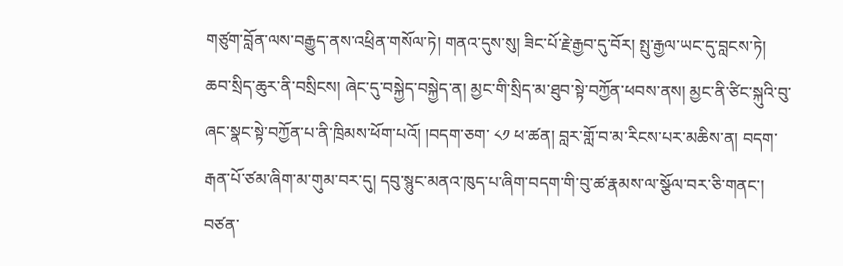གཙུག་བློན་ལས་བརྒྱུད་ནས་འཕྲིན་གསོལ་ཏེ། གནའ་དུས་སུ། ཟིང་པོ་རྗེ་རྒྱབ་དུ་བོར། སྤུ་རྒྱལ་ཡང་དུ་བླངས་ཏེ། ཆབ་སྲིད་ཆུར་ནི་བསྲིངས། ཞེང་དུ་བསྐྱེད་བསྐྱེད་ན། མྱང་གི་སྲིད་མ་ཐུབ་སྟེ་བཀྱོན་ཕབས་ནས། མྱང་ནི་ཙིང་སྐུའི་བུ་ཞང་སྣང་སྟེ་བཀྱོན་པ་ནི་ཁྲིམས་ཕོག་པའོ། །བདག་ཅག་ ༨༡ ཕ་ཚན། བླར་གློ་བ་མ་རིངས་པར་མཆིས་ན། བདག་རྒན་པོ་ཙམ་ཞིག་མ་གུམ་བར་དུ། དབུ་སྙུང་མནའ་ཁུད་པ་ཞིག་བདག་གི་བུ་ཚ་རྣམས་ལ་སྩོལ་བར་ཅི་གནང་། བཙན་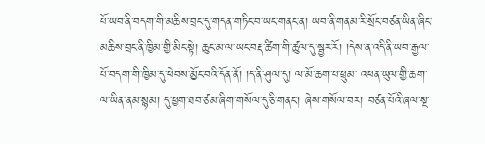པོ་ཡབ་ནི་བདག་གི་མཆིས་བྲང་དུ་གདན་གཏིང་བ་ཡང་གནང་ན། ཡབ་ནི་གནམ་རི་སྲོང་བཙན་ཡིན་ཞིང་མཆིས་བྲང་ནི་ཁྱིམ་གྱི་མིང་སྟེ། ཆུང་མ་ལ་ཡང་བརྡ་ཚིག་གི་ཚུལ་དུ་སྦྱར་རོ། །དེས་ན་འདི་ནི་ཡབ་རྒྱལ་པོ་བདག་གི་ཁྱིམ་དུ་ཕེབས་མྱོང་བའི་དོན་ནོ། །ད་ནི་ཤུལ་དུ། ལ་མོ་ཆག་པ་ཕྲུམ་ འཕན་ཡུལ་གྱི་ཆག་ལ་ཡིན་ནམ་སྙམ། དུ་ཕྱག་ཐབ་ཙམ་ཞིག་གསོལ་དུ་ཅི་གནང་། ཞེས་གསོལ་བར། བཙན་པོའི་ཞལ་སྔ་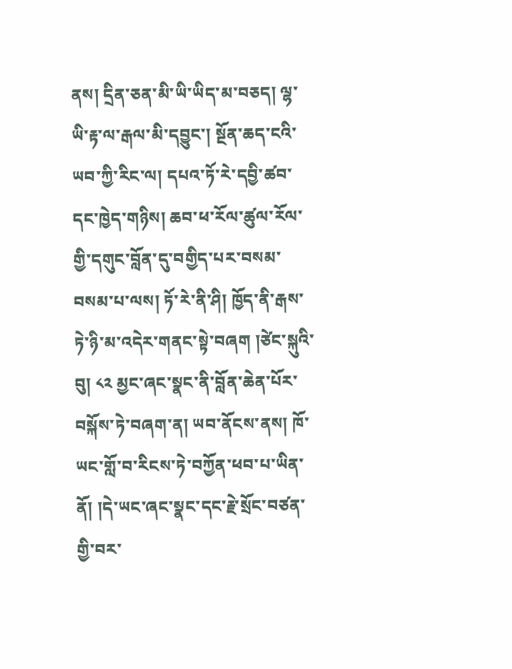ནས། དྲིན་ཅན་མི་ཡི་ཡིད་མ་བཅད། ལྷ་ཡི་རྟ་ལ་རྒལ་མི་དབྱུང་། སྔོན་ཆད་ངའི་ཡབ་ཀྱི་རིང་ལ། དཔའ་ཏོ་རེ་དབྱི་ཚབ་དང་ཁྱེད་གཉིས། ཆབ་ཕ་རོལ་ཚུལ་རོལ་གྱི་དགུང་བློན་དུ་བགྱིད་པར་བསམ་བསམ་པ་ལས། ཏོ་རེ་ནི་ཤི། ཁྱོད་ནི་རྒས་ཏེ་ཉི་མ་འདེར་གནང་སྟེ་བཞག །ཙེང་སྐུའི་བུ། ༨༢ མྱང་ཞང་སྣང་ནི་བློན་ཆེན་པོར་བསྐོས་ཏེ་བཞག་ན། ཡབ་ནོངས་ནས། ཁོ་ཡང་གློ་བ་རིངས་ཏེ་བཀྱོན་ཕབ་པ་ཡིན་ནོ། །དེ་ཡང་ཞང་སྣང་དང་རྗེ་སྲོང་བཙན་གྱི་བར་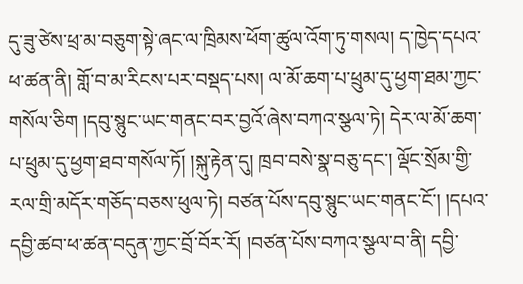དུ་ཟུ་ཙེས་ཕྲ་མ་བཅུག་སྟེ་ཞང་ལ་ཁྲིམས་ཕོག་ཚུལ་འོག་ཏུ་གསལ། ད་ཁྱེད་དཔའ་ཕ་ཚན་ནི། གློ་བ་མ་རིངས་པར་བསྡད་པས། ལ་མོ་ཆག་པ་ཕྲུམ་དུ་ཕྱག་ཐམ་ཀྱང་གསོལ་ཅིག །དབུ་སྙུང་ཡང་གནང་བར་བྱའོ་ཞེས་བཀའ་སྩལ་ཏེ། དེར་ལ་མོ་ཆག་པ་ཕྲུམ་དུ་ཕྱག་ཐབ་གསོལ་ཏོ། །སྐུ་རྟེན་དུ། ཁྲབ་བསེ་སྣ་བཅུ་དང་། ལྡོང་སྲོམ་གྱི་རལ་གྲི་མདོར་གཅོད་བཅས་ཕུལ་ཏེ། བཙན་པོས་དབུ་སྙུང་ཡང་གནང་ངོ་། །དཔའ་དབྱི་ཚབ་ཕ་ཚན་བདུན་ཀྱང་བྲོ་བོར་རོ། །བཙན་པོས་བཀའ་སྩལ་བ་ནི། དབྱི་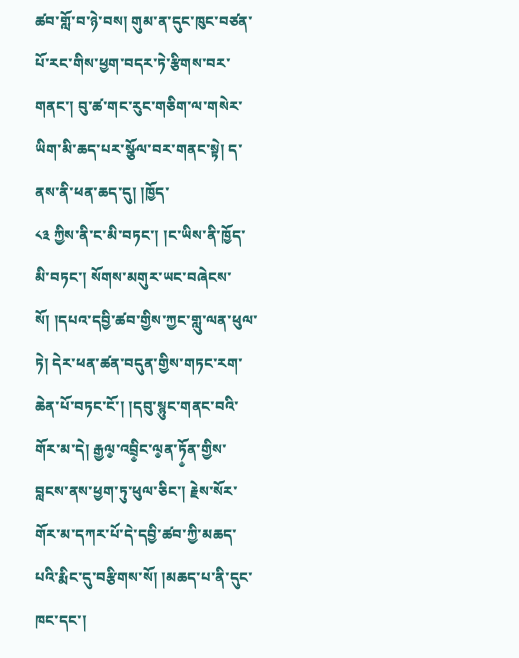ཚབ་གློ་བ་ཉེ་བས། གུམ་ན་དུང་ཁུང་བཙན་པོ་རང་གིས་ཕྱག་བདར་ཏེ་རྩིགས་བར་གནང་། བུ་ཚ་གང་རུང་གཅིག་ལ་གསེར་ཡིག་མི་ཆད་པར་སྩོལ་བར་གནང་སྟེ། ད་ནས་ནི་ཕན་ཆད་དུ། །ཁྱོད་
༨༣ ཀྱིས་ནི་ང་མི་བཏང་། །ང་ཡིས་ནི་ཁྱོད་མི་བཏང་། སོགས་མགུར་ཡང་བཞེངས་སོ། །དཔའ་དབྱི་ཚབ་གྱིས་ཀྱང་གླུ་ལན་ཕུལ་ཏེ། དེར་ཕན་ཚན་བདུན་གྱིས་གཏང་རག་ཆེན་པོ་བཏང་ངོ་། །དབུ་སྙུང་གནང་བའི་གོར་མ་དེ། རྒྱལ༵་འབྲི༵ང་ལ༵ན་ཏོ༵ན་གྱིས་བླངས་ནས་ཕྱག་ཏུ་ཕུལ་ཅིང་། རྗེས་སོར་གོར་མ་དཀར་པོ་དེ་དབྱི་ཚབ་ཀྱི་མཆད་པའི་རྨིང་དུ་བརྩིགས་སོ། །མཆད་པ་ནི་དུང་ཁང་དང་།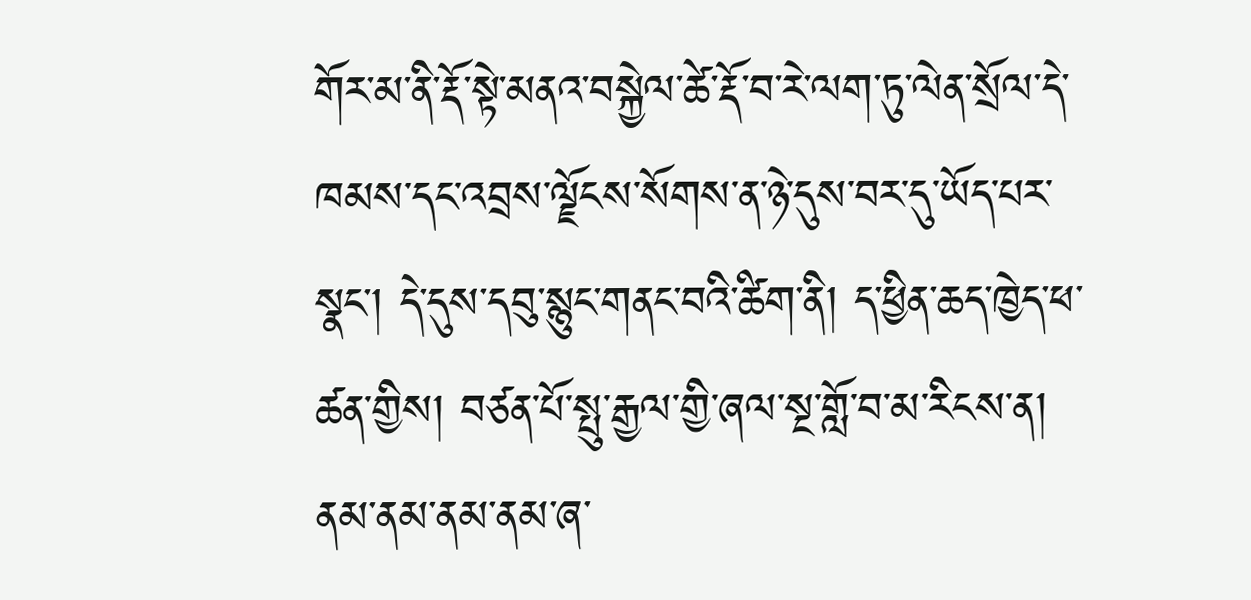གོར་མ་ནི་རྡོ་སྟེ་མནའ་བསྐྱེལ་ཚེ་རྡོ་བ་རེ་ལག་ཏུ་ལེན་སྲོལ་དེ་ཁམས་དང་འབྲས་ལྗོངས་སོགས་ན་ཉེ་དུས་བར་དུ་ཡོད་པར་སྣང་། དེ་དུས་དབུ་སྙུང་གནང་བའི་ཚིག་ནི། ད་ཕྱིན་ཆད་ཁྱེད་ཕ་ཚན་གྱིས། བཙན་པོ་སྤུ་རྒྱལ་གྱི་ཞལ་སྔ་གློ་བ་མ་རིངས་ན། ནམ་ནམ་ནམ་ནམ་ཞ་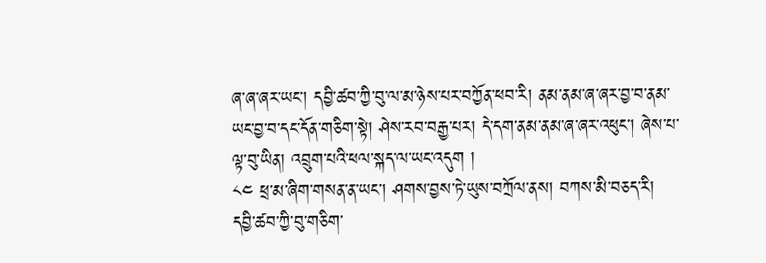ཞ་ཞ་ཞར་ཡང་། དབྱི་ཚབ་ཀྱི་བུ་ལ་མ་ཉེས་པར་བཀྱོན་ཕབ་རི། ནམ་ནམ་ཞ་ཞར་བྱ་བ་ནམ་ཡང་བྱ་བ་དང་དོན་གཅིག་སྟེ། ཤེས་རབ་བརྒྱ་པར། དེ་དག་ནམ་ནམ་ཞ་ཞར་འཕུང་། ཞེས་པ་ལྟ་བུ་ཡིན། འབྲུག་པའི་ཕལ་སྐད་ལ་ཡང་འདུག །
༨༤ ཕྲ་མ་ཞིག་གསན་ན་ཡང་། ཤགས་བྱས་ཏེ་ཡུས་བཀྲོལ་ནས། བཀས་མི་བཅད་རི། དབྱི་ཚབ་ཀྱི་བུ་གཅིག་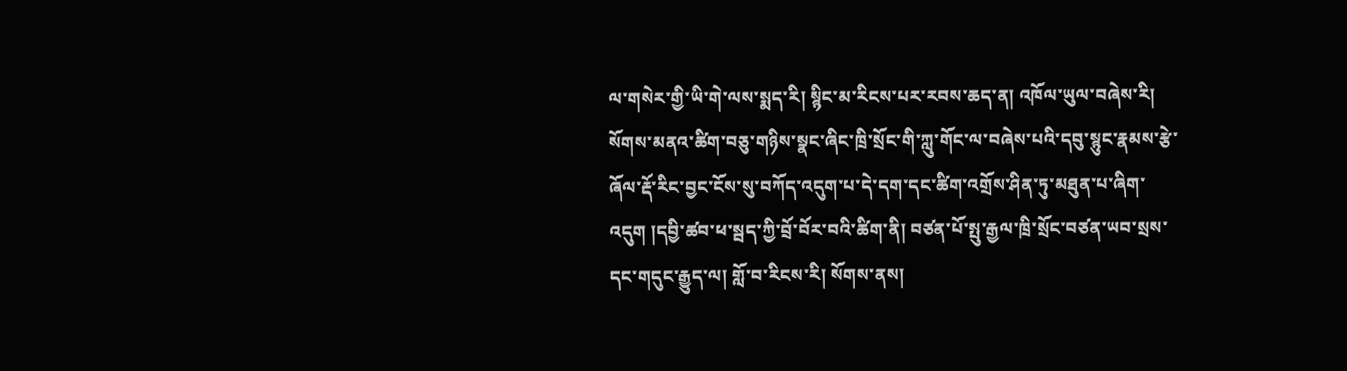ལ་གསེར་གྱི་ཡི་གེ་ལས་སྨད་རི། སྙིང་མ་རིངས་པར་རབས་ཆད་ན། འཁོལ་ཡུལ་བཞེས་རི། སོགས་མནའ་ཚིག་བཅུ་གཉིས་སྣང་ཞིང་ཁྲི་སྲོང་གི་ཀླུ་གོང་ལ་བཞེས་པའི་དབུ་སྙུང་རྣམས་རྩེ་ཞོལ་རྡོ་རིང་བྱང་ངོས་སུ་བཀོད་འདུག་པ་དེ་དག་དང་ཚིག་འགྲོས་ཤིན་ཏུ་མཐུན་པ་ཞིག་འདུག །དབྱི་ཚབ་ཕ་སྦད་ཀྱི་བྲོ་བོར་བའི་ཚིག་ནི། བཙན་པོ་སྤུ་རྒྱལ་ཁྲི་སྲོང་བཙན་ཡབ་སྲས་དང་གདུང་རྒྱུད་ལ། གློ་བ་རིངས་རི། སོགས་ནས།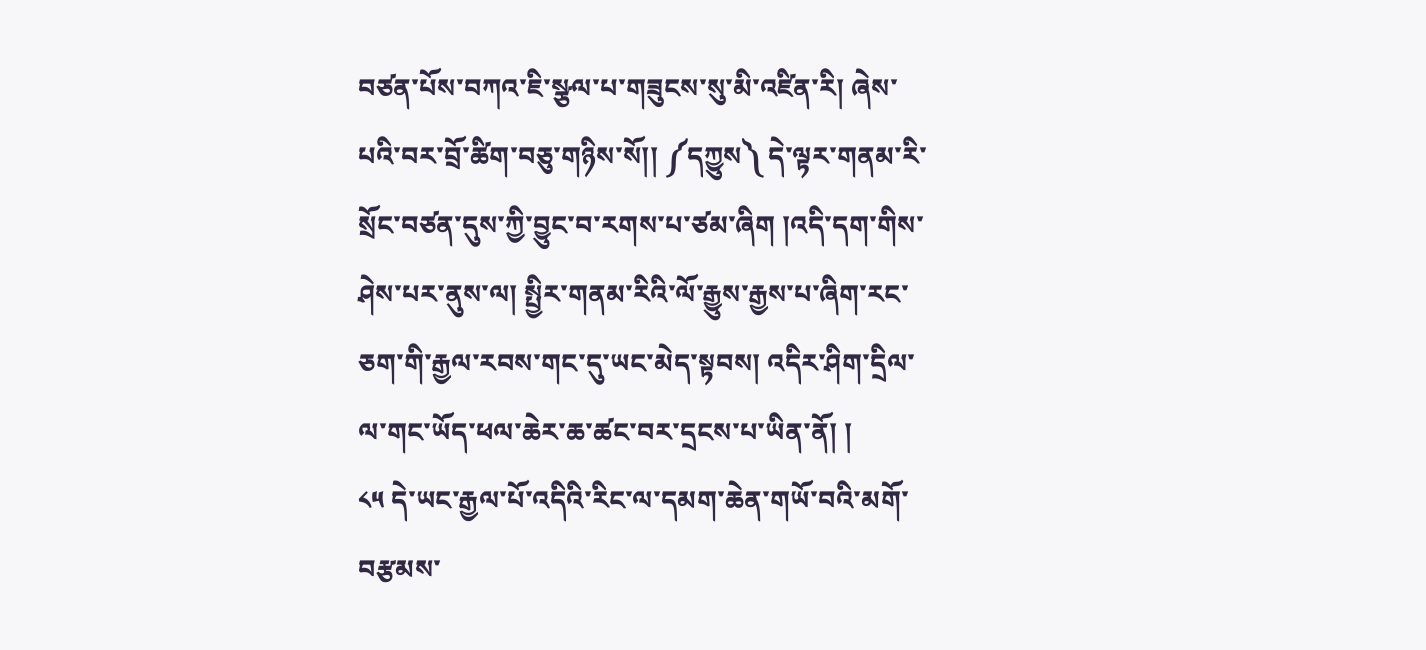བཙན་པོས་བཀའ་ཇི་སྩལ་པ་གཟུངས་སུ་མི་འཛིན་རི། ཞེས་པའི་བར་བྲོ་ཚིག་བཅུ་གཉིས་སོ།། ༼དཀྱུས༽ དེ་ལྟར་གནམ་རི་སྲོང་བཙན་དུས་ཀྱི་བྱུང་བ་རགས་པ་ཙམ་ཞིག །འདི་དག་གིས་ཤེས་པར་ནུས་ལ། སྤྱིར་གནམ་རིའི་ལོ་རྒྱུས་རྒྱས་པ་ཞིག་རང་ཅག་གི་རྒྱལ་རབས་གང་དུ་ཡང་མེད་སྟབས། འདིར་ཤིག་དྲིལ་ལ་གང་ཡོད་ཕལ་ཆེར་ཆ་ཚང་བར་དྲངས་པ་ཡིན་ནོ། །
༨༥ དེ་ཡང་རྒྱལ་པོ་འདིའི་རིང་ལ་དམག་ཆེན་གཡོ་བའི་མགོ་བརྩམས་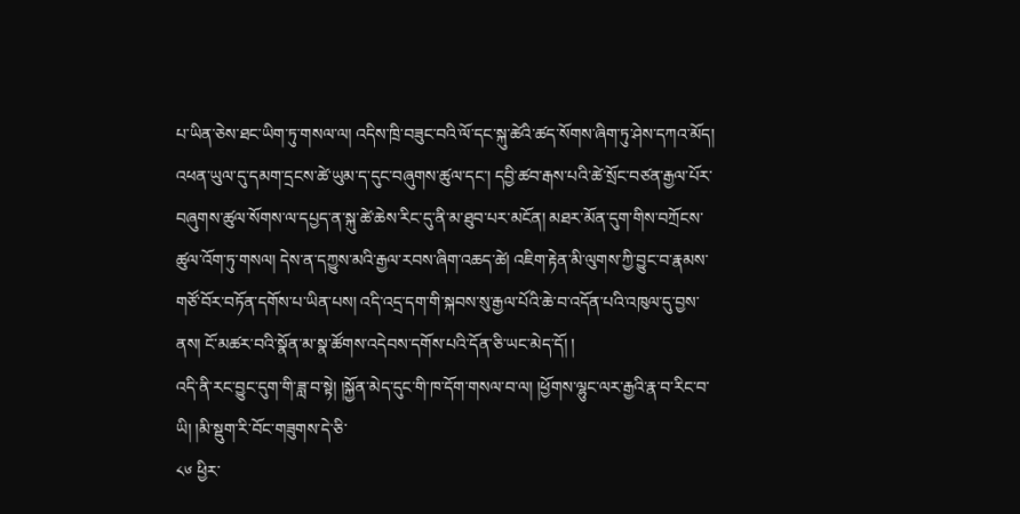པ་ཡིན་ཅེས་ཐང་ཡིག་ཏུ་གསལ་ལ། འདིས་ཁྲི་བཟུང་བའི་ལོ་དང་སྐུ་ཚེའི་ཚད་སོགས་ཞིག་ཏུ་ཤེས་དཀའ་མོད། འཕན་ཡུལ་དུ་དམག་དྲངས་ཚེ་ཡུམ་ད་དུང་བཞུགས་ཚུལ་དང་། དབྱི་ཚབ་རྒས་པའི་ཚེ་སྲོང་བཙན་རྒྱལ་པོར་བཞུགས་ཚུལ་སོགས་ལ་དཔྱད་ན་སྐུ་ཚེ་ཆེས་རིང་དུ་ནི་མ་ཐུབ་པར་མངོན། མཐར་མོན་དུག་གིས་བཀྲོངས་ཚུལ་འོག་ཏུ་གསལ། དེས་ན་དཀྱུས་མའི་རྒྱལ་རབས་ཞིག་འཆད་ཚེ། འཇིག་རྟེན་མི་ལུགས་ཀྱི་བྱུང་བ་རྣམས་གཙོ་བོར་བཏོན་དགོས་པ་ཡིན་པས། འདི་འདྲ་དག་གི་སྐབས་སུ་རྒྱལ་པོའི་ཆེ་བ་འདོན་པའི་འཁུལ་དུ་བྱས་ནས། ངོ་མཚར་བའི་སྣོན་མ་སྣ་ཚོགས་འདེབས་དགོས་པའི་དོན་ཅི་ཡང་མེད་དོ། །
འདི་ནི་རང་བྱུང་དུག་གི་ཟླ་བ་སྟེ། །སྐྱོན་མེད་དུང་གི་ཁ་དོག་གསལ་བ་ལ། །ཕྱོགས་ལྷུང་ལར་རྒྱའི་རྣ་བ་རིང་བ་ཡི། །མི་སྡུག་རི་བོང་གཟུགས་དེ་ཅི་
༨༦ ཕྱིར་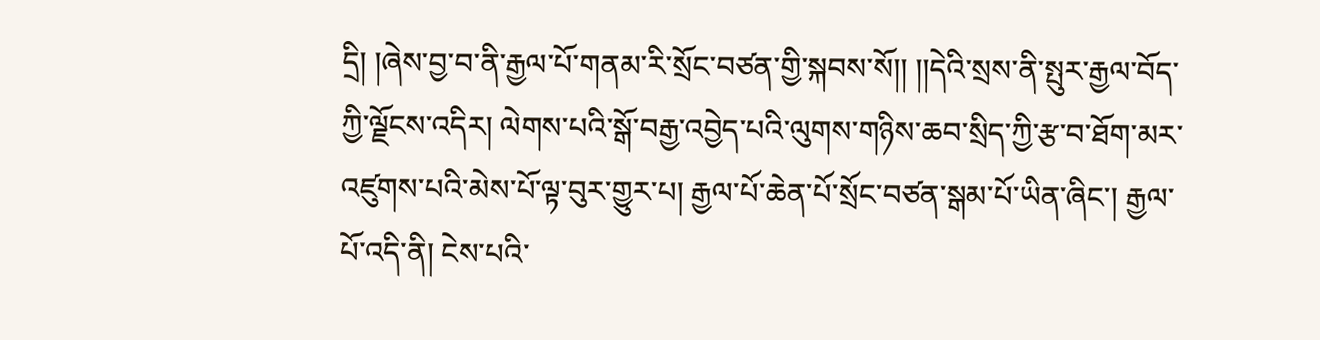དྲི། །ཞེས་བྱ་བ་ནི་རྒྱལ་པོ་གནམ་རི་སྲོང་བཙན་གྱི་སྐབས་སོ།། །།དེའི་སྲས་ནི་སྤུར་རྒྱལ་བོད་ཀྱི་ལྗོངས་འདིར། ལེགས་པའི་སྒོ་བརྒྱ་འབྱེད་པའི་ལུགས་གཉིས་ཆབ་སྲིད་ཀྱི་རྩ་བ་ཐོག་མར་འཛུགས་པའི་མེས་པོ་ལྟ་བུར་གྱུར་པ། རྒྱལ་པོ་ཆེན་པོ་སྲོང་བཙན་སྒམ་པོ་ཡིན་ཞིང་། རྒྱལ་པོ་འདི་ནི། ངེས་པའི་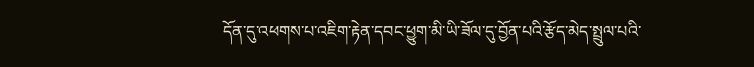དོན་དུ་འཕགས་པ་འཇིག་རྟེན་དབང་ཕྱུག་མི་ཡི་ཟོལ་དུ་བྱོན་པའི་རྩོད་མེད་སྤྲུལ་པའི་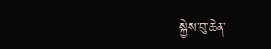སྐྱེས་བུ་ཆེན་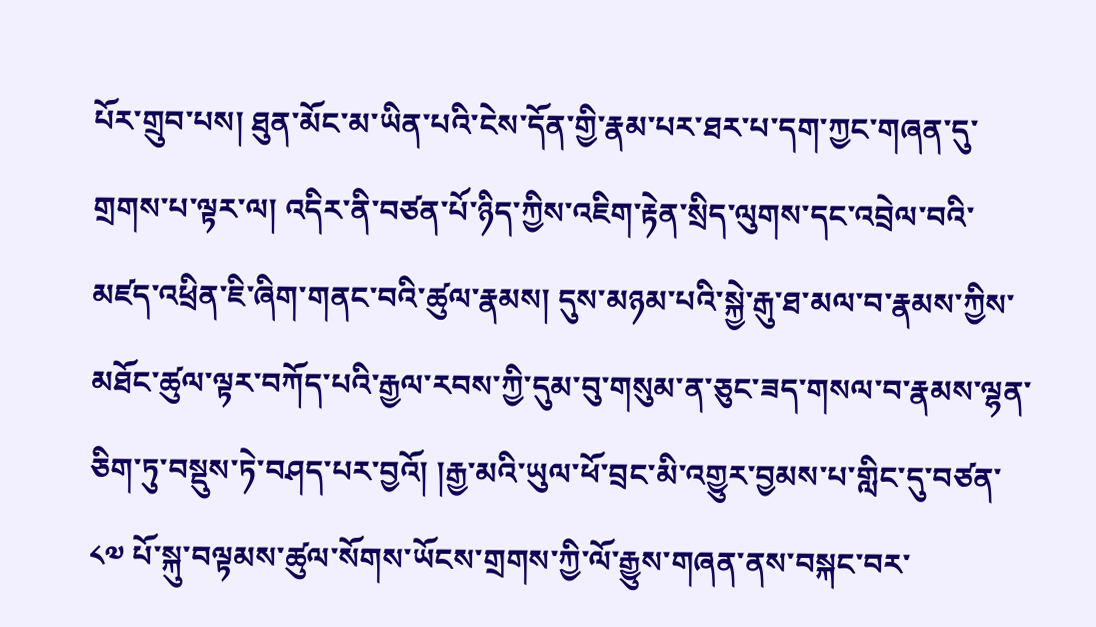པོར་གྲུབ་པས། ཐུན་མོང་མ་ཡིན་པའི་ངེས་དོན་གྱི་རྣམ་པར་ཐར་པ་དག་ཀྱང་གཞན་དུ་གྲགས་པ་ལྟར་ལ། འདིར་ནི་བཙན་པོ་ཉིད་ཀྱིས་འཇིག་རྟེན་སྲིད་ལུགས་དང་འབྲེལ་བའི་མཛད་འཕྲིན་ཇི་ཞིག་གནང་བའི་ཚུལ་རྣམས། དུས་མཉམ་པའི་སྐྱེ་རྒུ་ཐ་མལ་བ་རྣམས་ཀྱིས་མཐོང་ཚུལ་ལྟར་བཀོད་པའི་རྒྱལ་རབས་ཀྱི་དུམ་བུ་གསུམ་ན་ཅུང་ཟད་གསལ་བ་རྣམས་ལྷན་ཅིག་ཏུ་བསྡུས་ཏེ་བཤད་པར་བྱའོ། །རྒྱ་མའི་ཡུལ་ཕོ་བྲང་མི་འགྱུར་བྱམས་པ་གླིང་དུ་བཙན་
༨༧ པོ་སྐུ་བལྟམས་ཚུལ་སོགས་ཡོངས་གྲགས་ཀྱི་ལོ་རྒྱུས་གཞན་ནས་བསྐང་བར་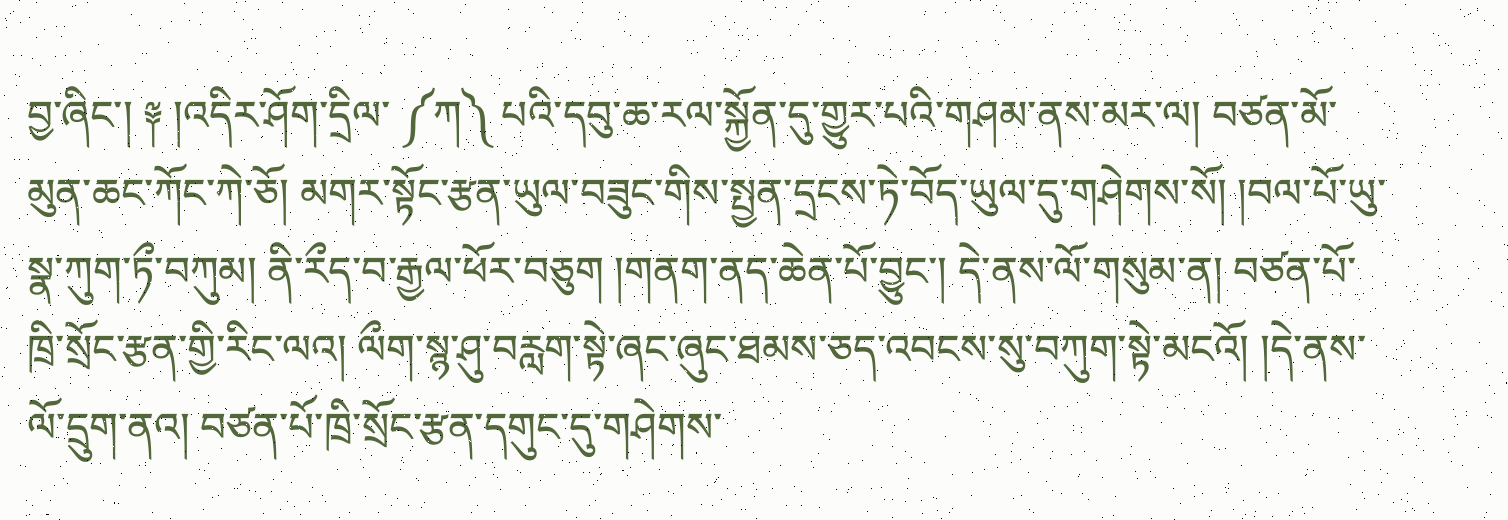བྱ་ཞིང་། ༈ །འདིར་ཤོག་དྲིལ་ ༼ཀ༽ པའི་དབུ་ཆ་རལ་སྐྱོན་དུ་གྱུར་པའི་གཤམ་ནས་མར་ལ། བཙན་མོ་མུན་ཆང་ཀོང་ཀེ་ཅོ། མགར་སྟོང་རྩན་ཡུལ་བཟུང་གིས་སྤྱན་དྲངས་ཏེ་བོད་ཡུལ་དུ་གཤེགས་སོ། །བལ་པོ་ཡུ་སྣ་ཀུག་ཏྀ་བཀུམ། ནི་རྀད་བ་རྒྱལ་ཕོར་བཅུག །གནག་ནད་ཆེན་པོ་བྱུང་། དེ་ནས་ལོ་གསུམ་ན། བཙན་པོ་ཁྲི་སྲོང་རྩན་གྱི་རིང་ལའ། ལྀག་སྙ་ཤུ་བརླག་སྟེ་ཞང་ཞུང་ཐམས་ཅད་འབངས་སུ་བཀུག་སྟེ་མངའོ། །དེ་ནས་ལོ་དྲུག་ནའ། བཙན་པོ་ཁྲི་སྲོང་རྩན་དགུང་དུ་གཤེགས་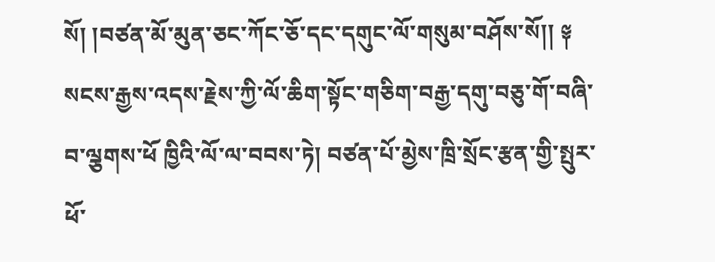སོ། །བཙན་མོ་མུན་ཅང་ཀོང་ཅོ་དང་དགུང་ལོ་གསུམ་བཤོས་སོ།། ༈ སངས་རྒྱས་འདས་རྗེས་ཀྱི་ལོ་ཆིག་སྟོང་གཅིག་བརྒྱ་དགུ་བཅུ་གོ་བཞི་བ་ལྕགས་ཕོ ཁྱིའི་ལོ་ལ་བབས་ཏེ། བཙན་པོ་མྱེས་ཁྲི་སྲོང་རྩན་གྱི་སྤུར་ཕོ་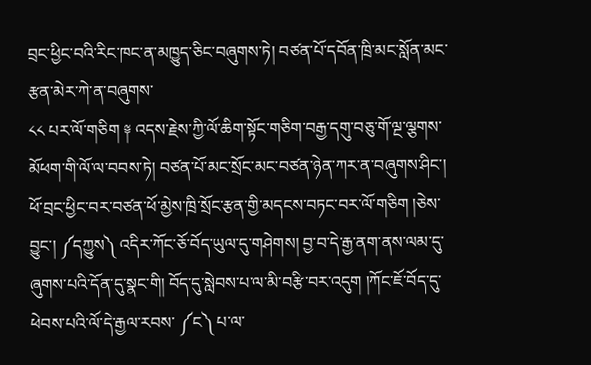བྲང་ཕྱིང་བའི་རིང་ཁང་ན་མཁྱུད་ཅིང་བཞུགས་ཏེ། བཙན་པོ་དབོན་ཁྲི་མང་སློན་མང་རྩན་མེར་ཀེ་ན་བཞུགས་
༨༨ པར་ལོ་གཅིག ༈ འདས་རྗེས་ཀྱི་ལོ་ཆིག་སྟོང་གཅིག་བརྒྱ་དགུ་བཅུ་གོ་ལྔ་ལྕགས་མོཕག་གི་ལོ་ལ་བབས་ཏེ། བཙན་པོ་མང་སྲོང་མང་བཙན་ཉེན་ཀར་ན་བཞུགས་ཤིང་། ཕོ་བྲང་ཕྱིང་བར་བཙན་ཕོ་མྱེས་ཁྲི་སྲོང་རྩན་གྱི་མདངས་བཏང་བར་ལོ་གཅིག །ཅེས་བྱུང་། ༼དཀྱུས༽ འདིར་ཀོང་ཅོ་བོད་ཡུལ་དུ་གཤེགས། བྱ་བ་དེ་རྒྱ་ནག་ནས་ལམ་དུ་ཞུགས་པའི་དོན་དུ་སྣང་གི། བོད་དུ་སླེབས་པ་ལ་མི་བརྩི་བར་འདུག །ཀོང་ཇོ་བོད་དུ་ཕེབས་པའི་ལོ་དེ་རྒྱལ་རབས་ ༼ང༽ པ་ལ་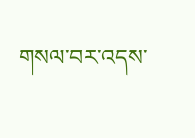གསལ་བར་འདས་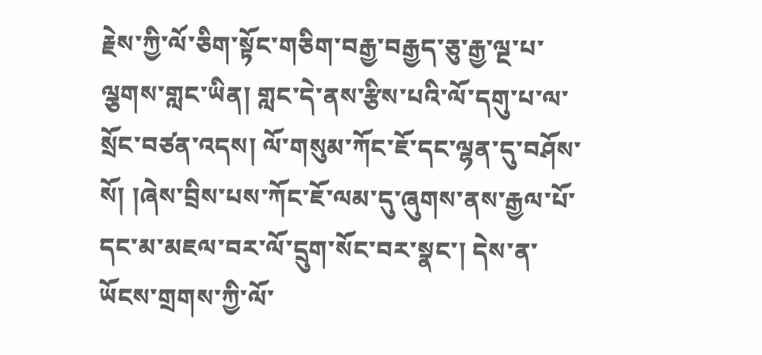རྗེས་ཀྱི་ལོ་ཅིག་སྟོང་གཅིག་བརྒྱ་བརྒྱད་ཅུ་རྒྱ་ལྔ་པ་ལྕགས་གླང་ཡིན། གླང་དེ་ནས་རྩིས་པའི་ལོ་དགུ་པ་ལ་སྲོང་བཙན་འདས། ལོ་གསུམ་ཀོང་ཇོ་དང་ལྷན་དུ་བཤོས་སོ། །ཞེས་བྲིས་པས་ཀོང་ཇོ་ལམ་དུ་ཞུགས་ནས་རྒྱལ་པོ་དང་མ་མཇལ་བར་ལོ་དྲུག་སོང་བར་སྣང་། དེས་ན་ཡོངས་གྲགས་ཀྱི་ལོ་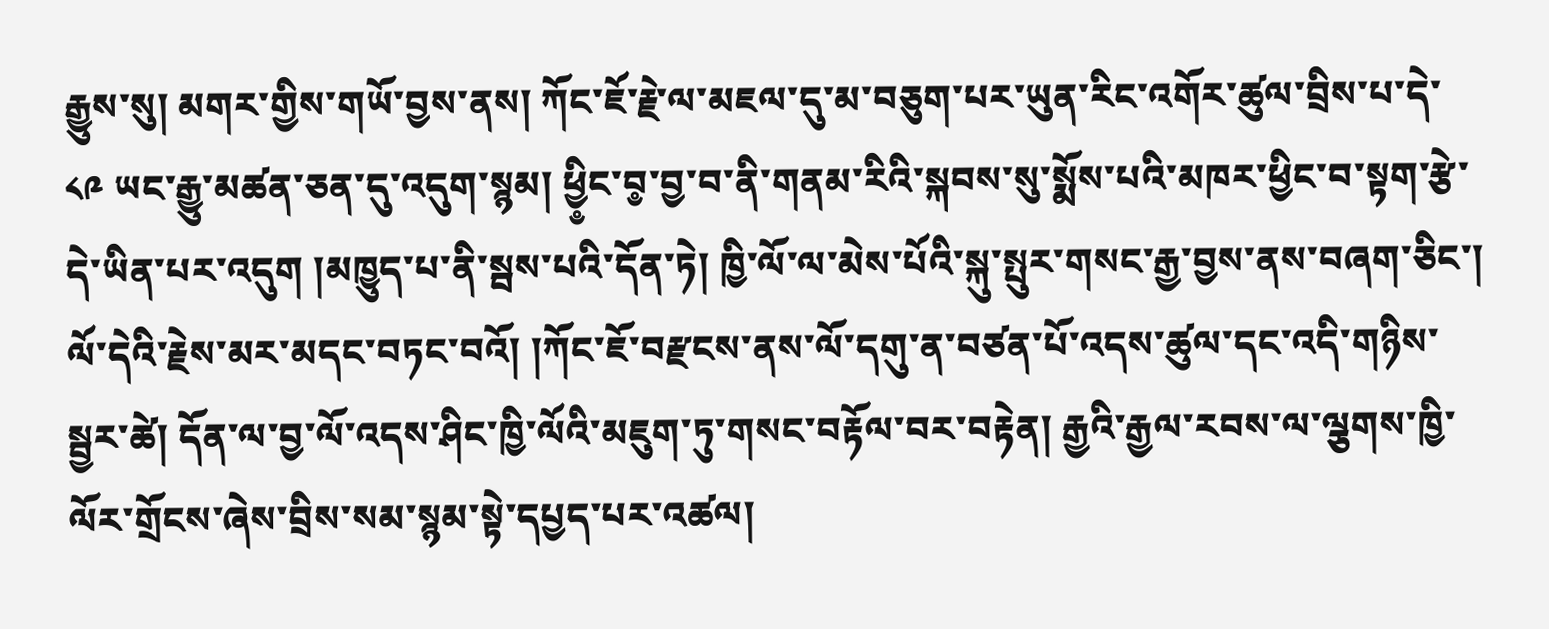རྒྱུས་སུ། མགར་གྱིས་གཡོ་བྱས་ནས། ཀོང་ཇོ་རྗེ་ལ་མཇལ་དུ་མ་བཅུག་པར་ཡུན་རིང་འགོར་ཚུལ་བྲིས་པ་དེ་
༨༩ ཡང་རྒྱུ་མཚན་ཅན་དུ་འདུག་སྙམ། ཕྱི༵ང་བ༵་བྱ་བ་ནི་གནམ་རིའི་སྐབས་སུ་སྨོས་པའི་མཁར་ཕྱིང་བ་སྟག་རྩེ་དེ་ཡིན་པར་འདུག །མཁྱུད་པ་ནི་སྦས་པའི་དོན་ཏེ། ཁྱི་ལོ་ལ་མེས་པོའི་སྐུ་སྤུར་གསང་རྒྱ་བྱས་ནས་བཞག་ཅིང་། ལོ་དེའི་རྗེས་མར་མདང་བཏང་བའོ། །ཀོང་ཇོ་བརྫངས་ནས་ལོ་དགུ་ན་བཙན་པོ་འདས་ཚུལ་དང་འདི་གཉིས་སྦྱར་ཚེ། དོན་ལ་བྱ་ལོ་འདས་ཤིང་ཁྱི་ལོའི་མཇུག་ཏུ་གསང་བརྟོལ་བར་བརྟེན། རྒྱའི་རྒྱལ་རབས་ལ་ལྕགས་ཁྱི་ལོར་གྲོངས་ཞེས་བྲིས་སམ་སྙམ་སྟེ་དཔྱད་པར་འཚལ།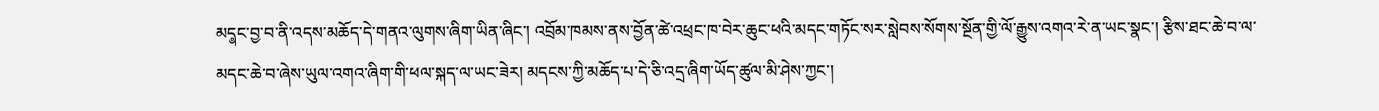མད༵ང་བྱ་བ་ནི་འདས་མཆོད་དེ་གནའ་ལུགས་ཞིག་ཡིན་ཞིང་། འབྲོམ་ཁམས་ནས་བྱོན་ཚེ་འཕྲང་ཁ་བེར་ཆུང་ཕའི་མདང་གཏོང་སར་སླེབས་སོགས་སྔོན་གྱི་ལོ་རྒྱུས་འགའ་རེ་ན་ཡང་སྣང་། རྩིས་ཐང་ཆེ་བ་ལ་མདང་ཆེ་བ་ཞེས་ཡུལ་འགའ་ཞིག་གི་ཕལ་སྐད་ལ་ཡང་ཟེར། མདངས་ཀྱི་མཆོད་པ་དེ་ཅི་འདྲ་ཞིག་ཡོད་ཚུལ་མི་ཤེས་ཀྱང་།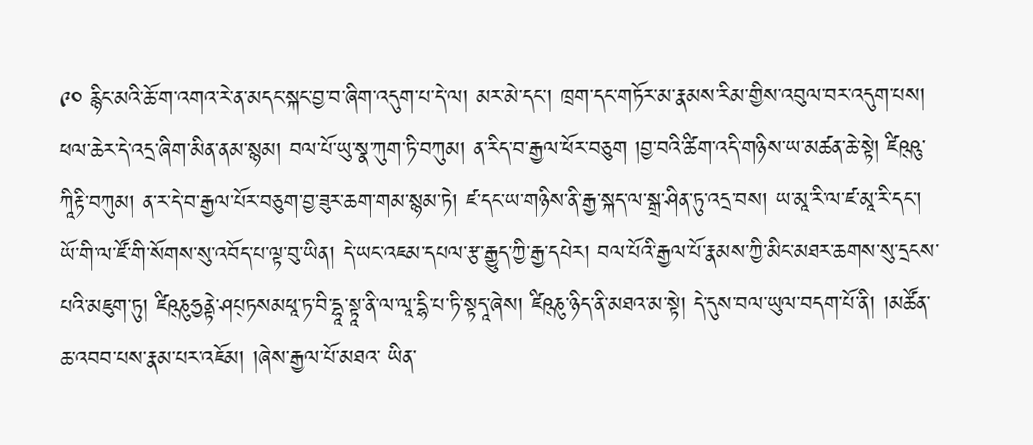༩༠ རྙིང་མའི་ཆོ་ག་འགའ་རེ་ན་མདང་སྐང་བྱ་བ་ཞིག་འདུག་པ་དེ་ལ། མར་མེ་དང་། ཁྲག་དང་གཏོར་མ་རྣམས་རིམ་གྱིས་འབུལ་བར་འདུག་པས། ཕལ་ཆེར་དེ་འདྲ་ཞིག་མིན་ནམ་སྙམ། བལ་པོ་ཡུ་སྣ་ཀུག་ཏི་བཀུམ། ན་རིད་བ་རྒྱལ་ཕོར་བཅུག །བྱ་བའི་ཚིག་འདི་གཉིས་ཡ་མཚན་ཆེ་སྟེ། ཛིཥ྄ཥུ་ཀཱིརྟི་བཀུམ། ན་ར་དེ་བ་རྒྱལ་པོར་བཅུག་བྱ་ཟུར་ཆག་གམ་སྙམ་ཏེ། ཛ་དང་ཡ་གཉིས་ནི་རྒྱ་སྐད་ལ་སྒྲ་ཤིན་ཏུ་འདྲ་བས། ཡ་མཱ་རི་ལ་ཛ་མཱ་རི་དང་། ཡོ་གི་ལ་ཛོ་གི་སོགས་སུ་འབོད་པ་ལྟ་བུ་ཡིན། དེ་ཡང་འཇམ་དཔལ་རྩ་རྒྱུད་ཀྱི་རྒྱ་དཔེར། བལ་པོའི་རྒྱལ་པོ་རྣམས་ཀྱི་མིང་མཐར་ཆགས་སུ་དྲངས་པའི་མཇུག་ཏུ། ཛིཥ྄ཎུཧྱནྟེ་ཤཔ྄ཏསམཕཱ་ཏ་བི་དྷཱ་སྟཱ་ནི་ལ་ལཱ་དྷི་པ་ཏི་སྟདཱ་ཞེས། ཛིཥ྄ཎུ་ཉིད་ནི་མཐའ་མ་སྟེ། དེ་དུས་བལ་ཡུལ་བདག་པོ་ནི། །མཚོན་ཆ་འབབ་པས་རྣམ་པར་འཇོམ། །ཞེས་རྒྱལ་པོ་མཐའ་ ཡིན་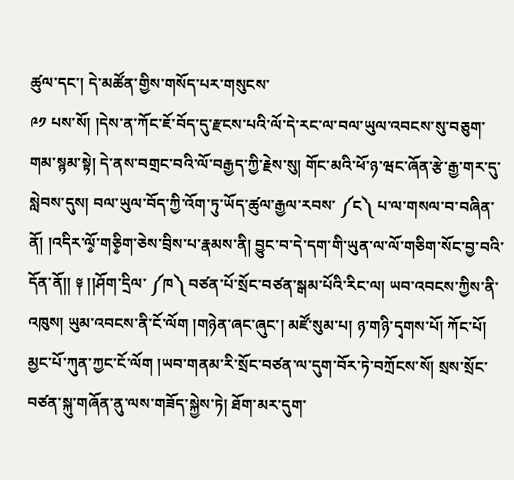ཚུལ་དང་། དེ་མཚོན་གྱིས་གསོད་པར་གསུངས་
༩༡ པས་སོ། །དེས་ན་ཀོང་ཇོ་བོད་དུ་རྫངས་པའི་ལོ་དེ་རང་ལ་བལ་ཡུལ་འབངས་སུ་བཅུག་གམ་སྙམ་སྟེ། དེ་ནས་བགྲང་བའི་ལོ་བརྒྱད་ཀྱི་རྗེས་སུ། གོང་མའི་ཕོ་ཉ་ཝང་ཞོན་རྩེ་རྒྱ་གར་དུ་སླེབས་དུས། བལ་ཡུལ་བོད་ཀྱི་འོག་ཏུ་ཡོད་ཚུལ་རྒྱལ་རབས་ ༼ང༽ པ་ལ་གསལ་བ་བཞིན་ནོ། །འདིར་ལོ༵་གཅི༵ག་ཅེས་བྲིས་པ་རྣམས་ནི། བྱུང་བ་དེ་དག་གི་ཡུན་ལ་ལོ་གཅིག་སོང་བྱ་བའི་དོན་ནོ།། ༈ །།ཤོག་དྲིལ་ ༼ཁ༽ བཙན་པོ་སྲོང་བཙན་སྒམ་པོའི་རིང་ལ། ཡབ་འབངས་ཀྱིས་ནི་འཁུས། ཡུམ་འབངས་ནི་ངོ་ལོག །གཉེན་ཞང་ཞུང་། མཛོ་སུམ་པ། ཉ་གཉི་དྭགས་པོ། ཀོང་པོ། མྱང་པོ་ཀུན་ཀྱང་ངོ་ལོག །ཡབ་གནམ་རི་སྲོང་བཙན་ལ་དུག་བོར་ཏེ་བཀྲོངས་སོ། སྲས་སྲོང་བཙན་སྐུ་གཞོན་ནུ་ལས་གཟོད་སྐྱེས་ཏེ། ཐོག་མར་དུག་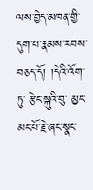ལས་བྱེད་མཁན་གྱི་དུག་པ་རྣམས་རབས་བཅད་དོ། །དེའི་འོག་ཏུ་ རྩེང་སྐུའི་བུ་ མྱང་མང་པོ་རྗེ་ཞང་སྣང་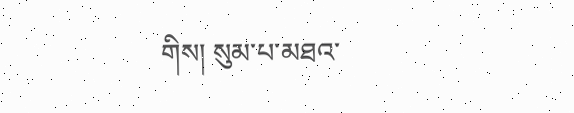གིས། སུམ་པ་མཐའ་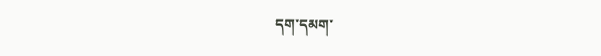དག་དམག་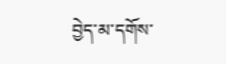བྱེད་མ་དགོས་